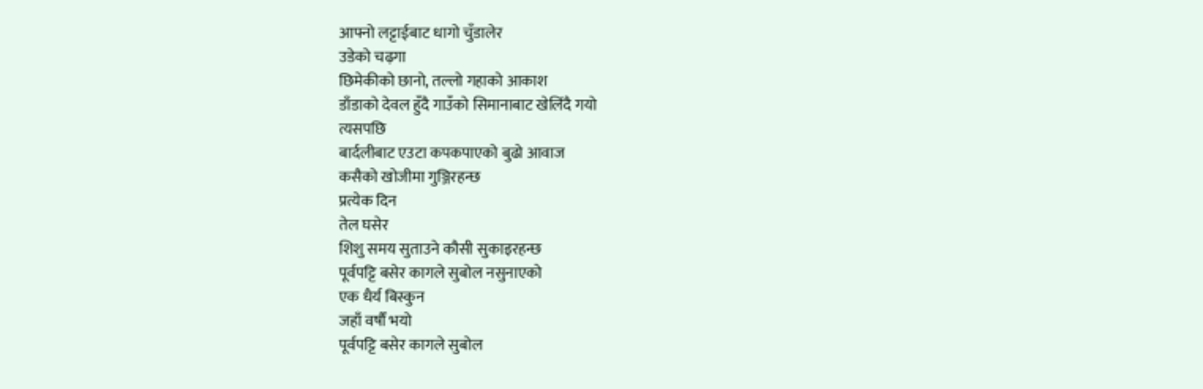आफ्नो लट्टाईबाट धागो चुँडालेर
उडेको चढ़गा
छिमेकीको छानो, तल्लो गहाको आकाश
डाँडाको देवल हुँदै गाउँको सिमानाबाट खेलिंदै गयो
त्यसपछि
बार्दलीबाट एउटा कपकपाएको बुढो आवाज
कसैको खोजीमा गुञ्जिरहन्छ
प्रत्येक दिन
तेल घसेर
शिशु समय सुताउने कौसी सुकाइरहन्छ
पूर्वपट्टि बसेर कागले सुबोल नसुनाएको
एक धैर्य बिस्कुन
जहाँ वर्षौँ भयो
पूर्वपट्टि बसेर कागले सुबोल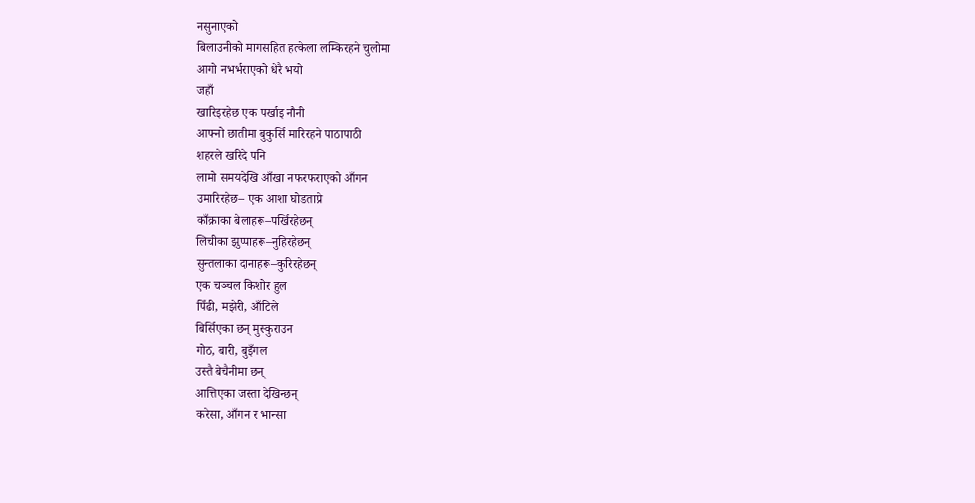नसुनाएको
बिलाउनीको मागसहित हत्केला लम्किरहने चुलोमा
आगो नभर्भराएको धेरै भयो
जहाँ
खारिइरहेछ एक पर्खाइ नौनी
आफ्नो छातीमा बुकुर्सि मारिरहने पाठापाठी
शहरले खरिदे पनि
लामो समयदेखि आँखा नफरफराएको आँगन
उमारिरहेछ– एक आशा घोडताप्रे
काँक्राका बेलाहरू–पर्खिरहेछन्
लिचीका झुप्पाहरू–नुहिरहेछन्
सुन्तलाका दानाहरू–कुरिरहेछन्
एक चञ्चल किशोर हुल
पिँढी, मझेरी, आँटिले
बिर्सिएका छन् मुस्कुराउन
गोठ, बारी, बुइँगल
उस्तै बेचैनीमा छन्
आत्तिएका जस्ता देखिन्छन्
करेसा, आँगन र भान्सा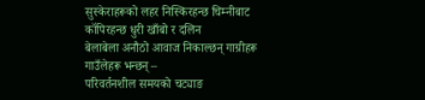सुस्केराहरूको लहर निस्किरहन्छ चिम्नीबाट
कॉपिरहन्छ धुरी खाँबो र दलिन
बेलाबेला अनौठो आवाज निकाल्छन् गाग्रीहरू
गाउँलेहरू भन्छन् –
परिवर्तनशील समयको चट्याङ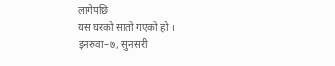लागेपछि
यस घरको सातो गएको हो ।
इनरुवा–७, सुनसरी